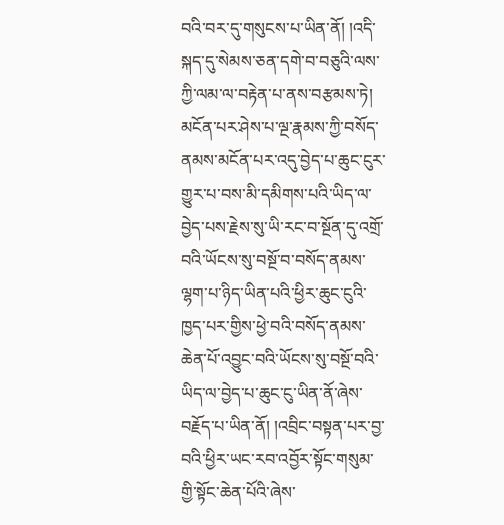བའི་བར་དུ་གསུངས་པ་ཡིན་ནོ། །འདི་སྐད་དུ་སེམས་ཅན་དགེ་བ་བཅུའི་ལས་ཀྱི་ལམ་ལ་བརྟེན་པ་ནས་བརྩམས་ཏེ། མངོན་པར་ཤེས་པ་ལྔ་རྣམས་ཀྱི་བསོད་ནམས་མངོན་པར་འདུ་བྱེད་པ་ཆུང་ངུར་གྱུར་པ་བས་མི་དམིགས་པའི་ཡིད་ལ་བྱེད་པས་རྗེས་སུ་ཡི་རང་བ་སྔོན་དུ་འགྲོ་བའི་ཡོངས་སུ་བསྔོ་བ་བསོད་ནམས་ལྷག་པ་ཉིད་ཡིན་པའི་ཕྱིར་ཆུང་ངུའི་ཁྱད་པར་གྱིས་ཕྱེ་བའི་བསོད་ནམས་ཆེན་པོ་འབྱུང་བའི་ཡོངས་སུ་བསྔོ་བའི་ཡིད་ལ་བྱེད་པ་ཆུང་ངུ་ཡིན་ནོ་ཞེས་བརྗོད་པ་ཡིན་ནོ། །འབྲིང་བསྟན་པར་བྱ་བའི་ཕྱིར་ཡང་རབ་འབྱོར་སྟོང་གསུམ་གྱི་སྟོང་ཆེན་པོའི་ཞེས་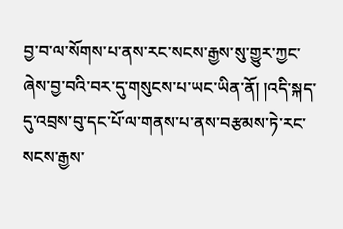བྱ་བ་ལ་སོགས་པ་ནས་རང་སངས་རྒྱས་སུ་གྱུར་ཀྱང་ཞེས་བྱ་བའི་བར་དུ་གསུངས་པ་ཡང་ཡིན་ནོ། །འདི་སྐད་དུ་འབྲས་བུ་དང་པོ་ལ་གནས་པ་ནས་བརྩམས་ཏེ་རང་སངས་རྒྱས་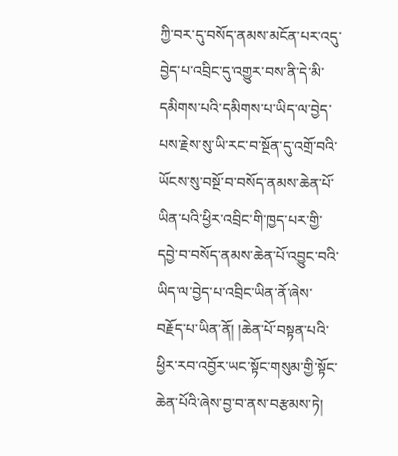ཀྱི་བར་དུ་བསོད་ནམས་མངོན་པར་འདུ་བྱེད་པ་འབྲིང་དུ་འགྱུར་བས་ནི་དེ་མི་དམིགས་པའི་དམིགས་པ་ཡིད་ལ་བྱེད་པས་རྗེས་སུ་ཡི་རང་བ་སྔོན་དུ་འགྲོ་བའི་ཡོངས་སུ་བསྔོ་བ་བསོད་ནམས་ཆེན་པོ་ཡིན་པའི་ཕྱིར་འབྲིང་གི་ཁྱད་པར་གྱི་དབྱེ་བ་བསོད་ནམས་ཆེན་པོ་འབྱུང་བའི་ཡིད་ལ་བྱེད་པ་འབྲིང་ཡིན་ནོ་ཞེས་བརྗོད་པ་ཡིན་ནོ། །ཆེན་པོ་བསྟན་པའི་ཕྱིར་རབ་འབྱོར་ཡང་སྟོང་གསུམ་གྱི་སྟོང་ཆེན་པོའི་ཞེས་བྱ་བ་ནས་བརྩམས་ཏེ།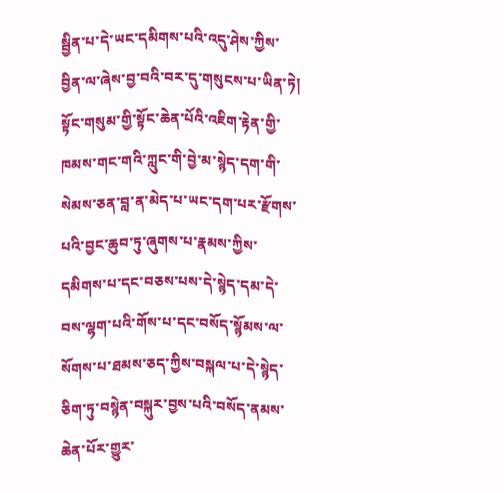སྦྱིན་པ་དེ་ཡང་དམིགས་པའི་འདུ་ཤེས་ཀྱིས་བྱིན་ལ་ཞེས་བྱ་བའི་བར་དུ་གསུངས་པ་ཡིན་ཏེ། སྟོང་གསུམ་གྱི་སྟོང་ཆེན་པོའི་འཇིག་རྟེན་གྱི་ཁམས་གང་གའི་ཀླུང་གི་བྱེ་མ་སྙེད་དག་གི་སེམས་ཅན་བླ་ན་མེད་པ་ཡང་དག་པར་རྫོགས་པའི་བྱང་ཆུབ་ཏུ་ཞུགས་པ་རྣམས་ཀྱིས་དམིགས་པ་དང་བཅས་པས་དེ་སྙེད་དམ་དེ་བས་ལྷག་པའི་གོས་པ་དང་བསོད་སྙོམས་ལ་སོགས་པ་ཐམས་ཅད་ཀྱིས་བསྐལ་པ་དེ་སྙེད་ཅིག་ཏུ་བསྙེན་བསྐུར་བྱས་པའི་བསོད་ནམས་ཆེན་པོར་གྱུར་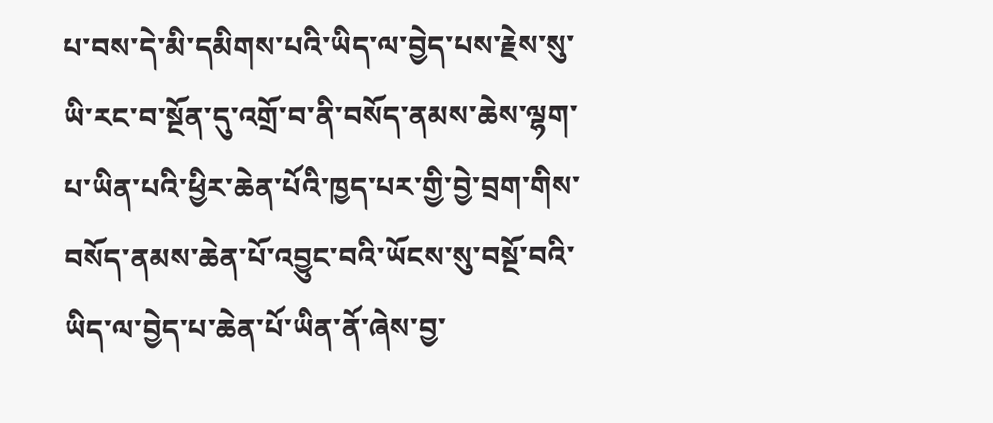པ་བས་དེ་མི་དམིགས་པའི་ཡིད་ལ་བྱེད་པས་རྗེས་སུ་ཡི་རང་བ་སྔོན་དུ་འགྲོ་བ་ནི་བསོད་ནམས་ཆེས་ལྷག་པ་ཡིན་པའི་ཕྱིར་ཆེན་པོའི་ཁྱད་པར་གྱི་བྱེ་བྲག་གིས་བསོད་ནམས་ཆེན་པོ་འབྱུང་བའི་ཡོངས་སུ་བསྔོ་བའི་ཡིད་ལ་བྱེད་པ་ཆེན་པོ་ཡིན་ནོ་ཞེས་བྱ་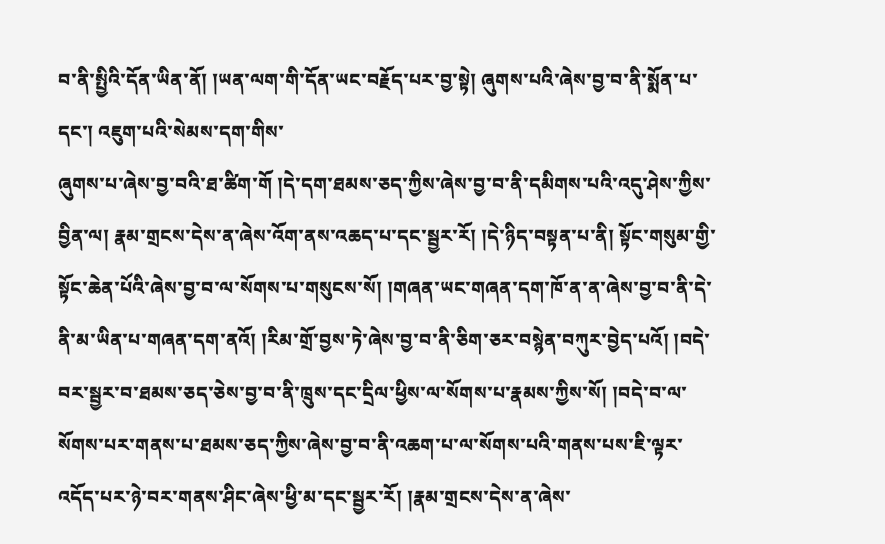བ་ནི་སྤྱིའི་དོན་ཡིན་ནོ། །ཡན་ལག་གི་དོན་ཡང་བརྗོད་པར་བྱ་སྟེ། ཞུགས་པའི་ཞེས་བྱ་བ་ནི་སྨོན་པ་དང་། འཇུག་པའི་སེམས་དག་གིས་
ཞུགས་པ་ཞེས་བྱ་བའི་ཐ་ཚིག་གོ །དེ་དག་ཐམས་ཅད་ཀྱིས་ཞེས་བྱ་བ་ནི་དམིགས་པའི་འདུ་ཤེས་ཀྱིས་བྱིན་ལ། རྣམ་གྲངས་དེས་ན་ཞེས་འོག་ནས་འཆད་པ་དང་སྦྱར་རོ། །དེ་ཉིད་བསྟན་པ་ནི། སྟོང་གསུམ་གྱི་སྟོང་ཆེན་པོའི་ཞེས་བྱ་བ་ལ་སོགས་པ་གསུངས་སོ། །གཞན་ཡང་གཞན་དག་ཁོ་ན་ན་ཞེས་བྱ་བ་ནི་དེ་ནི་མ་ཡིན་པ་གཞན་དག་ནའོ། །རིམ་གྲོ་བྱས་ཏེ་ཞེས་བྱ་བ་ནི་ཅིག་ཅར་བསྙེན་བཀུར་བྱེད་པའོ། །བདེ་བར་སྦྱར་བ་ཐམས་ཅད་ཅེས་བྱ་བ་ནི་ཁྲུས་དང་དྲིལ་ཕྱིས་ལ་སོགས་པ་རྣམས་ཀྱིས་སོ། །བདེ་བ་ལ་སོགས་པར་གནས་པ་ཐམས་ཅད་ཀྱིས་ཞེས་བྱ་བ་ནི་འཆག་པ་ལ་སོགས་པའི་གནས་པས་ཇི་ལྟར་འདོད་པར་ཉེ་བར་གནས་ཤིང་ཞེས་ཕྱི་མ་དང་སྦྱར་རོ། །རྣམ་གྲངས་དེས་ན་ཞེས་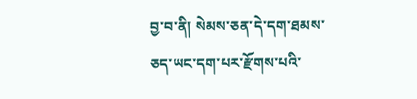བྱ་བ་ནི། སེམས་ཅན་དེ་དག་ཐམས་ཅད་ཡང་དག་པར་རྫོགས་པའི་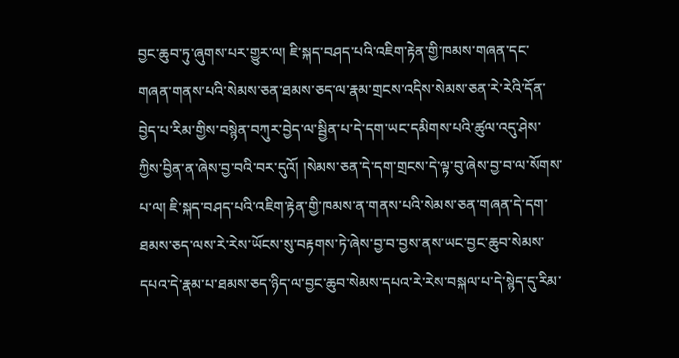བྱང་ཆུབ་ཏུ་ཞུགས་པར་གྱུར་ལ། ཇི་སྐད་བཤད་པའི་འཇིག་རྟེན་གྱི་ཁམས་གཞན་དང་གཞན་གནས་པའི་སེམས་ཅན་ཐམས་ཅད་ལ་རྣམ་གྲངས་འདིས་སེམས་ཅན་རེ་རེའི་དོན་བྱེད་པ་རིམ་གྱིས་བསྙེན་བཀུར་བྱེད་ལ་སྦྱིན་པ་དེ་དག་ཡང་དམིགས་པའི་ཚུལ་འདུ་ཤེས་ཀྱིས་བྱིན་ན་ཞེས་བྱ་བའི་བར་དུའོ། །སེམས་ཅན་དེ་དག་གྲངས་དེ་ལྟ་བུ་ཞེས་བྱ་བ་ལ་སོགས་པ་ལ། ཇི་སྐད་བཤད་པའི་འཇིག་རྟེན་གྱི་ཁམས་ན་གནས་པའི་སེམས་ཅན་གཞན་དེ་དག་ཐམས་ཅད་ལས་རེ་རེས་ཡོངས་སུ་བརྟགས་ཏེ་ཞེས་བྱ་བ་བྱས་ནས་ཡང་བྱང་ཆུབ་སེམས་དཔའ་དེ་རྣམ་པ་ཐམས་ཅད་ཉིད་ལ་བྱང་ཆུབ་སེམས་དཔའ་རེ་རེས་བསྐལ་པ་དེ་སྙེད་དུ་རིམ་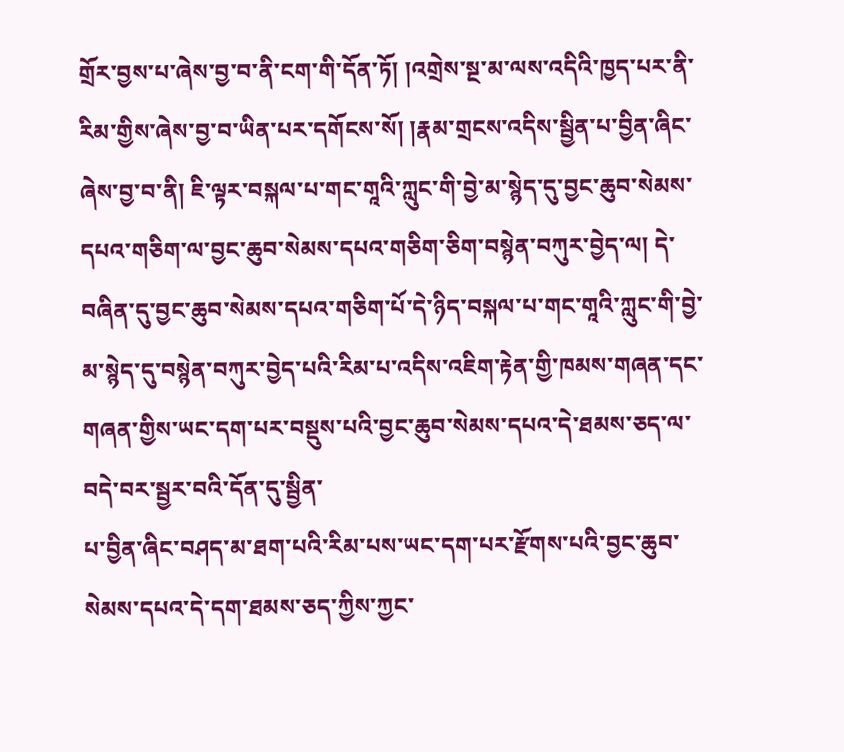གྲོར་བྱས་པ་ཞེས་བྱ་བ་ནི་ངག་གི་དོན་ཏོ། །འགྲེས་སྔ་མ་ལས་འདིའི་ཁྱད་པར་ནི་རིམ་གྱིས་ཞེས་བྱ་བ་ཡིན་པར་དགོངས་སོ། །རྣམ་གྲངས་འདིས་སྦྱིན་པ་བྱིན་ཞིང་ཞེས་བྱ་བ་ནི། ཇི་ལྟར་བསྐལ་པ་གང་གཱའི་ཀླུང་གི་བྱེ་མ་སྙེད་དུ་བྱང་ཆུབ་སེམས་དཔའ་གཅིག་ལ་བྱང་ཆུབ་སེམས་དཔའ་གཅིག་ཅིག་བསྙེན་བཀུར་བྱེད་ལ། དེ་བཞིན་དུ་བྱང་ཆུབ་སེམས་དཔའ་གཅིག་པོ་དེ་ཉིད་བསྐལ་པ་གང་གཱའི་ཀླུང་གི་བྱེ་མ་སྙེད་དུ་བསྙེན་བཀུར་བྱེད་པའི་རིམ་པ་འདིས་འཇིག་རྟེན་གྱི་ཁམས་གཞན་དང་གཞན་གྱིས་ཡང་དག་པར་བསྡུས་པའི་བྱང་ཆུབ་སེམས་དཔའ་དེ་ཐམས་ཅད་ལ་བདེ་བར་སྦྱར་བའི་དོན་དུ་སྦྱིན་
པ་བྱིན་ཞིང་བཤད་མ་ཐག་པའི་རིམ་པས་ཡང་དག་པར་རྫོགས་པའི་བྱང་ཆུབ་སེམས་དཔའ་དེ་དག་ཐམས་ཅད་ཀྱིས་ཀྱང་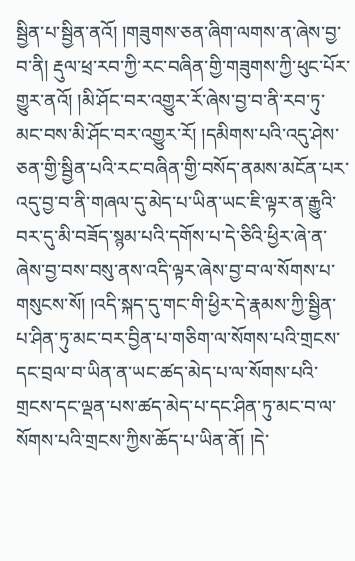སྦྱིན་པ་སྦྱིན་ནའོ། །གཟུགས་ཅན་ཞིག་ལགས་ན་ཞེས་བྱ་བ་ནི། རྡུལ་ཕྲ་རབ་ཀྱི་རང་བཞིན་གྱི་གཟུགས་ཀྱི་ཕུང་པོར་གྱུར་ནའོ། །མི་ཤོང་བར་འགྱུར་རོ་ཞེས་བྱ་བ་ནི་རབ་ཏུ་མང་བས་མི་ཤོང་བར་འགྱུར་རོ། །དམིགས་པའི་འདུ་ཤེས་ཅན་གྱི་སྦྱིན་པའི་རང་བཞིན་གྱི་བསོད་ནམས་མངོན་པར་འདུ་བྱ་བ་ནི་གཞལ་དུ་མེད་པ་ཡིན་ཡང་ཇི་ལྟར་ན་རྒྱུའི་བར་དུ་མི་བཟོད་སྙམ་པའི་དགོས་པ་དེ་ཅིའི་ཕྱིར་ཞེ་ན་ཞེས་བྱ་བས་བསུ་ནས་འདི་ལྟར་ཞེས་བྱ་བ་ལ་སོགས་པ་གསུངས་སོ། །འདི་སྐད་དུ་གང་གི་ཕྱིར་དེ་རྣམས་ཀྱི་སྦྱིན་པ་ཤིན་ཏུ་མང་བར་བྱིན་པ་གཅིག་ལ་སོགས་པའི་གྲངས་དང་བྲལ་བ་ཡིན་ན་ཡང་ཚད་མེད་པ་ལ་སོགས་པའི་གྲངས་དང་ལྡན་པས་ཚད་མེད་པ་དང་ཤིན་ཏུ་མང་བ་ལ་སོགས་པའི་གྲངས་ཀྱིས་ཆོད་པ་ཡིན་ནོ། །དེ་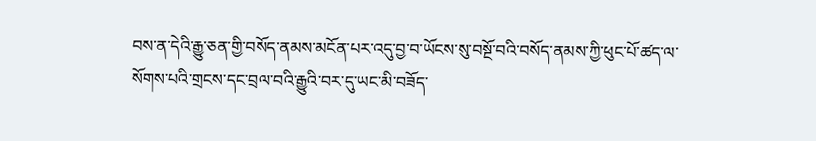བས་ན་དེའི་རྒྱུ་ཅན་གྱི་བསོད་ནམས་མངོན་པར་འདུ་བྱ་བ་ཡོངས་སུ་བསྔོ་བའི་བསོད་ནམས་ཀྱི་ཕུང་པོ་ཚད་ལ་སོགས་པའི་གྲངས་དང་བྲལ་བའི་རྒྱུའི་བར་དུ་ཡང་མི་བཟོད་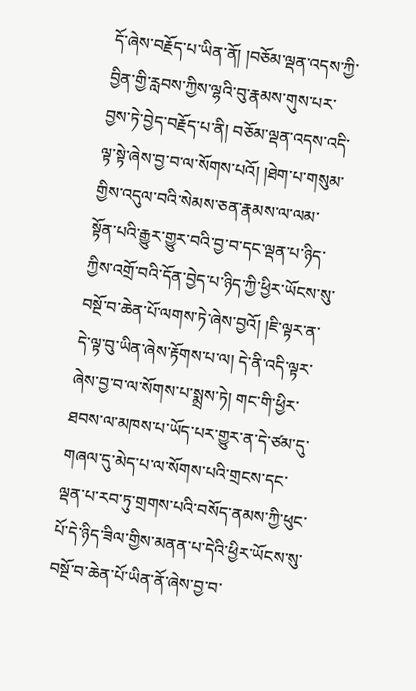དོ་ཞེས་བརྗོད་པ་ཡིན་ནོ། །བཅོམ་ལྡན་འདས་ཀྱི་བྱིན་གྱི་རླབས་ཀྱིས་ལྷའི་བུ་རྣམས་གུས་པར་བྱས་ཏེ་བྱེད་བརྗོད་པ་ནི། བཅོམ་ལྡན་འདས་འདི་ལྟ་སྟེ་ཞེས་བྱ་བ་ལ་སོགས་པའོ། །ཐེག་པ་གསུམ་གྱིས་འདུལ་བའི་སེམས་ཅན་རྣམས་ལ་ལམ་སྟོན་པའི་རྒྱུར་གྱུར་བའི་བྱ་བ་དང་ལྡན་པ་ཉིད་ཀྱིས་འགྲོ་བའི་དོན་བྱེད་པ་ཉིད་ཀྱི་ཕྱིར་ཡོངས་སུ་བསྔོ་བ་ཆེན་པོ་ལགས་ཏེ་ཞེས་བྱའོ། །ཇི་ལྟར་ན་དེ་ལྟ་བུ་ཡིན་ཞེས་རྟོགས་པ་ལ། དེ་ནི་འདི་ལྟར་ཞེས་བྱ་བ་ལ་སོགས་པ་སྨྲས་ཏེ། གང་གི་ཕྱིར་ཐབས་ལ་མཁས་པ་ཡོད་པར་གྱུར་ན་དེ་ཙམ་དུ་གཞལ་དུ་མེད་པ་ལ་སོགས་པའི་གྲངས་དང་ལྡན་པ་རབ་ཏུ་གྲགས་པའི་བསོད་ནམས་ཀྱི་ཕུང་པོ་དེ་ཉིད་ཟིལ་གྱིས་མནན་པ་དེའི་ཕྱིར་ཡོངས་སུ་བསྔོ་བ་ཆེན་པོ་ཡིན་ནོ་ཞེས་བྱ་བ་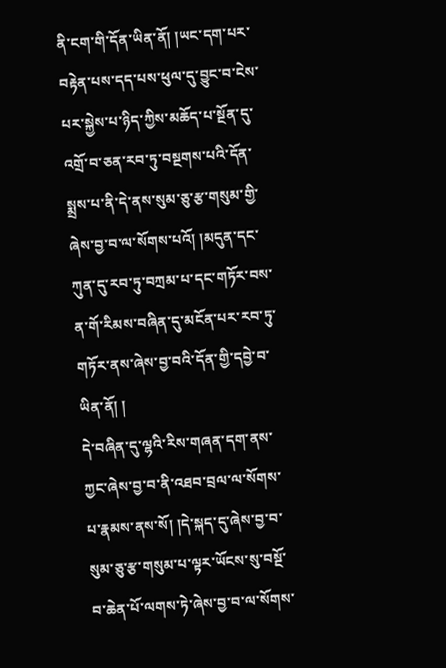ནི་ངག་གི་དོན་ཡིན་ནོ། །ཡང་དག་པར་བརྟེན་པས་དད་པས་ཕུལ་དུ་བྱུང་བ་ངེས་པར་སྐྱེས་པ་ཉིད་ཀྱིས་མཆོད་པ་སྔོན་དུ་འགྲོ་བ་ཅན་རབ་ཏུ་བསྔགས་པའི་དོན་སྨྲས་པ་ནི་དེ་ནས་སུམ་ཅུ་རྩ་གསུམ་གྱི་ཞེས་བྱ་བ་ལ་སོགས་པའོ། །མདུན་དང་ཀུན་དུ་རབ་ཏུ་བཀྲམ་པ་དང་གཏོར་བས་ན་གོ་རིམས་བཞིན་དུ་མངོན་པར་རབ་ཏུ་གཏོར་ནས་ཞེས་བྱ་བའི་དོན་གྱི་དབྱེ་བ་ཡིན་ནོ། །
དེ་བཞིན་དུ་ལྷའི་རིས་གཞན་དག་ནས་ཀྱང་ཞེས་བྱ་བ་ནི་འཐབ་བྲལ་ལ་སོགས་པ་རྣམས་ནས་སོ། །དེ་སྐད་དུ་ཞེས་བྱ་བ་སུམ་ཅུ་རྩ་གསུམ་པ་ལྟར་ཡོངས་སུ་བསྔོ་བ་ཆེན་པོ་ལགས་ཏེ་ཞེས་བྱ་བ་ལ་སོགས་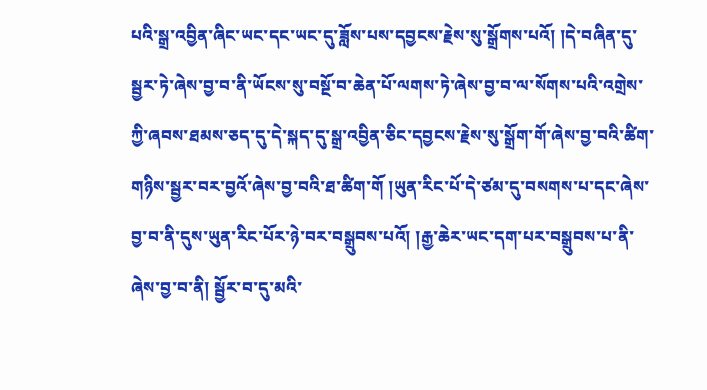པའི་སྒྲ་འབྱིན་ཞིང་ཡང་དང་ཡང་དུ་ཟློས་པས་དབྱངས་རྗེས་སུ་སྒྲོགས་པའོ། །དེ་བཞིན་དུ་སྦྱར་ཏེ་ཞེས་བྱ་བ་ནི་ཡོངས་སུ་བསྔོ་བ་ཆེན་པོ་ལགས་ཏེ་ཞེས་བྱ་བ་ལ་སོགས་པའི་འགྲེས་ཀྱི་ཞབས་ཐམས་ཅད་དུ་དེ་སྐད་དུ་སྒྲ་འབྱིན་ཅིང་དབྱངས་རྗེས་སུ་སྒྲོག་གོ་ཞེས་བྱ་བའི་ཚིག་གཉིས་སྦྱར་བར་བྱའོ་ཞེས་བྱ་བའི་ཐ་ཚིག་གོ །ཡུན་རིང་པོ་དེ་ཙམ་དུ་བསགས་པ་དང་ཞེས་བྱ་བ་ནི་དུས་ཡུན་རིང་པོར་ཉེ་བར་བསྒྲུབས་པའོ། །རྒྱ་ཆེར་ཡང་དག་པར་བསྒྲུབས་པ་ནི་ཞེས་བྱ་བ་ནི། སྦྱོར་བ་དུ་མའི་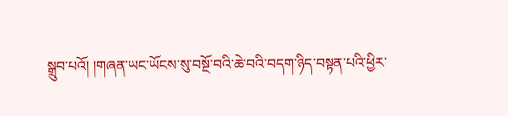སྒྲུབ་པའོ། །གཞན་ཡང་ཡོངས་སུ་བསྔོ་བའི་ཆེ་བའི་བདག་ཉིད་བསྟན་པའི་ཕྱིར་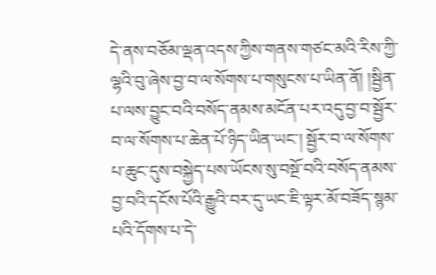དེ་ནས་བཅོམ་ལྡན་འདས་ཀྱིས་གནས་གཙང་མའི་རིས་ཀྱི་ལྷའི་བུ་ཞེས་བྱ་བ་ལ་སོགས་པ་གསུངས་པ་ཡིན་ནོ། །སྦྱིན་པ་ལས་བྱུང་བའི་བསོད་ནམས་མངོན་པར་འདུ་བྱ་བ་སྦྱོར་བ་ལ་སོགས་པ་ཆེན་པོ་ཉིད་ཡིན་ཡང་། སྦྱོར་བ་ལ་སོགས་པ་ཆུང་དུས་བསྐྱེད་པས་ཡོངས་སུ་བསྔོ་བའི་བསོད་ནམས་བྱ་བའི་དངོས་པོའི་རྒྱུའི་བར་དུ་ཡང་ཇི་ལྟར་མོ་བཟོད་སྙམ་པའི་དོགས་པ་དེ་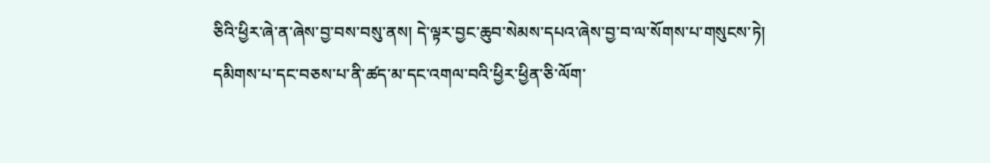ཅིའི་ཕྱིར་ཞེ་ན་ཞེས་བྱ་བས་བསུ་ནས། དེ་ལྟར་བྱང་ཆུབ་སེམས་དཔའ་ཞེས་བྱ་བ་ལ་སོགས་པ་གསུངས་ཏེ། དམིགས་པ་དང་བཅས་པ་ནི་ཚད་མ་དང་འགལ་བའི་ཕྱིར་ཕྱིན་ཅི་ལོག་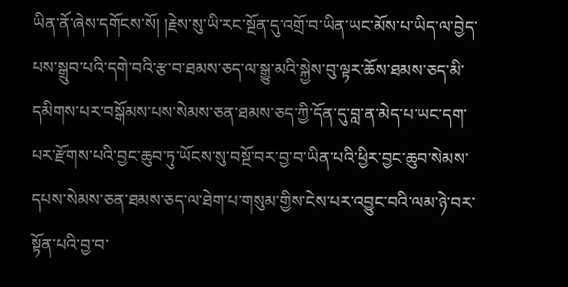ཡིན་ནོ་ཞེས་དགོངས་སོ། །རྗེས་སུ་ཡི་རང་སྔོན་དུ་འགྲོ་བ་ཡིན་ཡང་མོས་པ་ཡིད་ལ་བྱེད་པས་སྒྲུབ་པའི་དགེ་བའི་རྩ་བ་ཐམས་ཅད་ལ་སྒྱུ་མའི་སྐྱེས་བུ་ལྟར་ཆོས་ཐམས་ཅད་མི་དམིགས་པར་བསྒོམས་པས་སེམས་ཅན་ཐམས་ཅད་ཀྱི་དོན་དུ་བླ་ན་མེད་པ་ཡང་དག་པར་རྫོགས་པའི་བྱང་ཆུབ་ཏུ་ཡོངས་སུ་བསྔོ་བར་བྱ་བ་ཡིན་པའི་ཕྱིར་བྱང་ཆུབ་སེམས་དཔས་སེམས་ཅན་ཐམས་ཅད་ལ་ཐེག་པ་གསུམ་གྱིས་ངེས་པར་འབྱུང་བའི་ལམ་ཉེ་བར་སྟོན་པའི་བྱ་བ་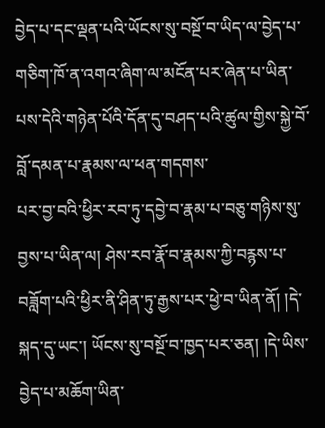བྱེད་པ་དང་ལྡན་པའི་ཡོངས་སུ་བསྔོ་བ་ཡིད་ལ་བྱེད་པ་གཅིག་ཁོ་ན་འགའ་ཞིག་ལ་མངོན་པར་ཞེན་པ་ཡིན་པས་དེའི་གཉེན་པོའི་དོན་དུ་བཤད་པའི་ཚུལ་གྱིས་སྐྱེ་བོ་བློ་དམན་པ་རྣམས་ལ་ཕན་གདགས་
པར་བྱ་བའི་ཕྱིར་རབ་ཏུ་དབྱེ་བ་རྣམ་པ་བཅུ་གཉིས་སུ་བྱས་པ་ཡིན་ལ། ཤེས་རབ་རྣོ་བ་རྣམས་ཀྱི་བརྙས་པ་བཟློག་པའི་ཕྱིར་ནི་ཤིན་ཏུ་རྒྱས་པར་ཕྱེ་བ་ཡིན་ནོ། །དེ་སྐད་དུ་ཡང་། ཡོངས་སུ་བསྔོ་བ་ཁྱད་པར་ཅན། །དེ་ཡིས་བྱེད་པ་མཆོག་ཡིན་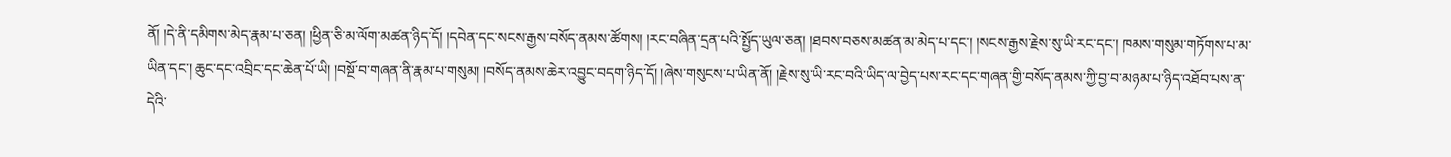ནོ། །དེ་ནི་དམིགས་མེད་རྣམ་པ་ཅན། །ཕྱིན་ཅི་མ་ལོག་མཚན་ཉིད་དོ། །དབེན་དང་སངས་རྒྱས་བསོད་ནམས་ཚོགས། །རང་བཞིན་དྲན་པའི་སྤྱོད་ཡུལ་ཅན། །ཐབས་བཅས་མཚན་མ་མེད་པ་དང་། །སངས་རྒྱས་རྗེས་སུ་ཡི་རང་དང་། ཁམས་གསུམ་གཏོགས་པ་མ་ཡིན་དང་། ཆུང་དང་འབྲིང་དང་ཆེན་པོ་ཡི། །བསྔོ་བ་གཞན་ནི་རྣམ་པ་གསུམ། །བསོད་ནམས་ཆེར་འབྱུང་བདག་ཉིད་དོ། །ཞེས་གསུངས་པ་ཡིན་ནོ། །རྗེས་སུ་ཡི་རང་བའི་ཡིད་ལ་བྱེད་པས་རང་དང་གཞན་གྱི་བསོད་ནམས་ཀྱི་བྱ་བ་མཉམ་པ་ཉིད་འཐོབ་པས་ན་དེའི་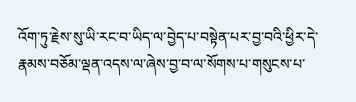འོག་ཏུ་རྗེས་སུ་ཡི་རང་བ་ཡིད་ལ་བྱེད་པ་བསྟེན་པར་བྱ་བའི་ཕྱིར་དེ་རྣམས་བཅོམ་ལྡན་འདས་ལ་ཞེས་བྱ་བ་ལ་སོགས་པ་གསུངས་པ་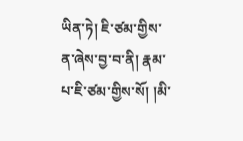ཡིན་ཏེ། ཇི་ཙམ་གྱིས་ན་ཞེས་བྱ་བ་ནི། རྣམ་པ་ཇི་ཙམ་གྱིས་སོ། །མི་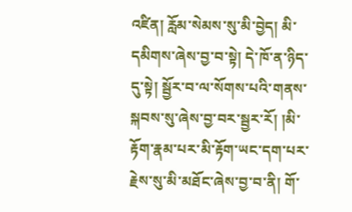འཛིན། རློམ་སེམས་སུ་མི་བྱེད། མི་དམིགས་ཞེས་བྱ་བ་སྟེ། དེ་ཁོ་ན་ཉིད་དུ་སྟེ། སྦྱོར་བ་ལ་སོགས་པའི་གནས་སྐབས་སུ་ཞེས་བྱ་བར་སྦྱར་རོ། །མི་རྟོག་རྣམ་པར་མི་རྟོག་ཡང་དག་པར་རྗེས་སུ་མི་མཐོང་ཞེས་བྱ་བ་ནི། གོ་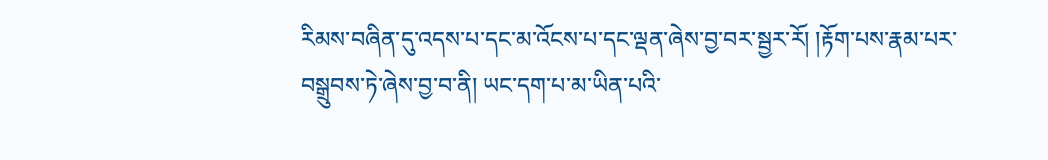རིམས་བཞིན་དུ་འདས་པ་དང་མ་འོངས་པ་དང་ལྡན་ཞེས་བྱ་བར་སྦྱར་རོ། །རྟོག་པས་རྣམ་པར་བསྒྲུབས་ཏེ་ཞེས་བྱ་བ་ནི། ཡང་དག་པ་མ་ཡིན་པའི་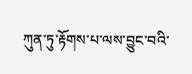ཀུན་ཏུ་རྟོགས་པ་ལས་བྱུང་བའི་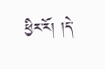ཕྱིར་རོ། །དེ་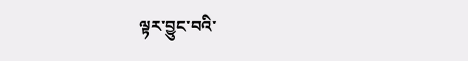ལྟར་བྱུང་བའི་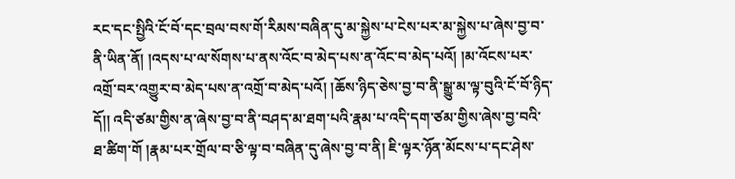རང་དང་སྤྱིའི་ངོ་བོ་དང་བྲལ་བས་གོ་རིམས་བཞིན་དུ་མ་སྐྱེས་པ་ངེས་པར་མ་སྐྱེས་པ་ཞེས་བྱ་བ་ནི་ཡིན་ནོ། །འདས་པ་ལ་སོགས་པ་ནས་འོང་བ་མེད་པས་ན་འོང་བ་མེད་པའོ། །མ་འོངས་པར་འགྲོ་བར་འགྱུར་བ་མེད་པས་ན་འགྲོ་བ་མེད་པའོ། །ཆོས་ཉིད་ཅེས་བྱ་བ་ནི་སྒྱུ་མ་ལྟ་བུའི་ངོ་བོ་ཉིད་དོ།། འདི་ཙམ་གྱིས་ན་ཞེས་བྱ་བ་ནི་བཤད་མ་ཐག་པའི་རྣམ་པ་འདི་དག་ཙམ་གྱིས་ཞེས་བྱ་བའི་ཐ་ཚིག་གོ །རྣམ་པར་གྲོལ་བ་ཅི་ལྟ་བ་བཞིན་དུ་ཞེས་བྱ་བ་ནི། ཇི་ལྟར་ཉོན་མོངས་པ་དང་ཤེས་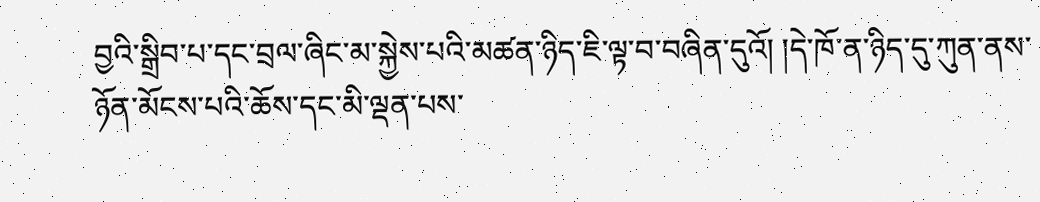བྱའི་སྒྲིབ་པ་དང་བྲལ་ཞིང་མ་སྐྱེས་པའི་མཚན་ཉིད་ཇི་ལྟ་བ་བཞིན་དུའོ། །དེ་ཁོ་ན་ཉིད་དུ་ཀུན་ནས་
ཉོན་མོངས་པའི་ཆོས་དང་མི་ལྡན་པས་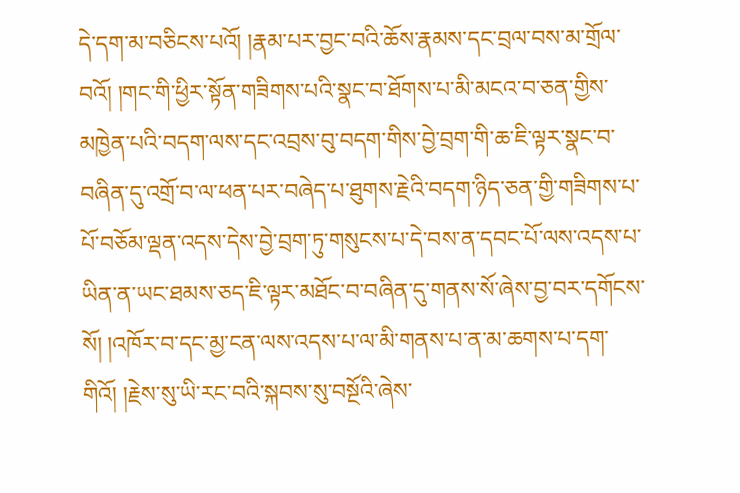དེ་དག་མ་བཅིངས་པའོ། །རྣམ་པར་བྱང་བའི་ཆོས་རྣམས་དང་བྲལ་བས་མ་གྲོལ་བའོ། །གང་གི་ཕྱིར་སྟོན་གཟིགས་པའི་སྣང་བ་ཐོགས་པ་མི་མངའ་བ་ཅན་གྱིས་མཁྱེན་པའི་བདག་ལས་དང་འབྲས་བུ་བདག་གིས་བྱེ་བྲག་གི་ཆ་ཇི་ལྟར་སྣང་བ་བཞིན་དུ་འགྲོ་བ་ལ་ཕན་པར་བཞེད་པ་ཐུགས་རྗེའི་བདག་ཉིད་ཅན་གྱི་གཟིགས་པ་པོ་བཅོམ་ལྡན་འདས་དེས་བྱེ་བྲག་ཏུ་གསུངས་པ་དེ་བས་ན་དབང་པོ་ལས་འདས་པ་ཡིན་ན་ཡང་ཐམས་ཅད་ཇི་ལྟར་མཐོང་བ་བཞིན་དུ་གནས་སོ་ཞེས་བྱ་བར་དགོངས་སོ། །འཁོར་བ་དང་མྱ་ངན་ལས་འདས་པ་ལ་མི་གནས་པ་ན་མ་ཆགས་པ་དག་གིའོ། །རྗེས་སུ་ཡི་རང་བའི་སྐབས་སུ་བསྔོའི་ཞེས་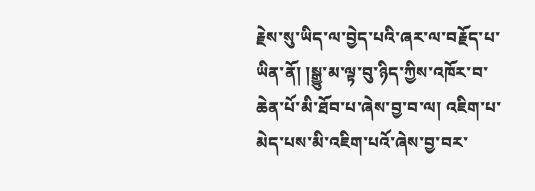རྗེས་སུ་ཡིད་ལ་བྱེད་པའི་ཞར་ལ་བརྗོད་པ་ཡིན་ནོ། །སྒྱུ་མ་ལྟ་བུ་ཉིད་ཀྱིས་འཁོར་བ་ཆེན་པོ་མི་ཐོབ་པ་ཞེས་བྱ་བ་ལ། འཇིག་པ་མེད་པས་མི་འཇིག་པའོ་ཞེས་བྱ་བར་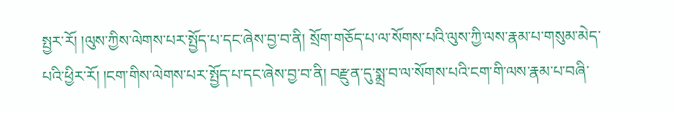སྤྱར་རོ། །ལུས་ཀྱིས་ལེགས་པར་སྤྱོད་པ་དང་ཞེས་བྱ་བ་ནི། སྲོག་གཅོད་པ་ལ་སོགས་པའི་ལུས་ཀྱི་ལས་རྣམ་པ་གསུམ་མེད་པའི་ཕྱིར་རོ། །ངག་གིས་ལེགས་པར་སྤྱོད་པ་དང་ཞེས་བྱ་བ་ནི། བརྫུན་དུ་སྨྲ་བ་ལ་སོགས་པའི་ངག་གི་ལས་རྣམ་པ་བཞི་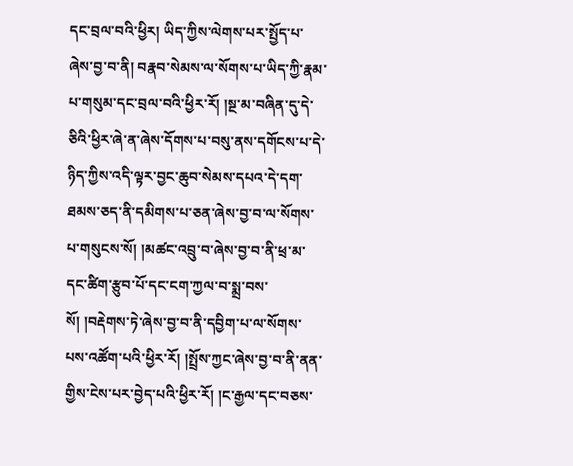དང་བྲལ་བའི་ཕྱིར། ཡིད་ཀྱིས་ལེགས་པར་སྤྱོད་པ་ཞེས་བྱ་བ་ནི། བརྣབ་སེམས་ལ་སོགས་པ་ཡིད་ཀྱི་རྣམ་པ་གསུམ་དང་བྲལ་བའི་ཕྱིར་རོ། །སྔ་མ་བཞིན་དུ་དེ་ཅིའི་ཕྱིར་ཞེ་ན་ཞེས་དོགས་པ་བསུ་ནས་དགོངས་པ་དེ་ཉིད་ཀྱིས་འདི་ལྟར་བྱང་ཆུབ་སེམས་དཔའ་དེ་དག་ཐམས་ཅད་ནི་དམིགས་པ་ཅན་ཞེས་བྱ་བ་ལ་སོགས་པ་གསུངས་སོ། །མཚང་འབྲུ་བ་ཞེས་བྱ་བ་ནི་ཕྲ་མ་དང་ཚིག་རྩུབ་པོ་དང་ངག་ཀྱལ་བ་སྨྲ་བས་སོ། །བརྡེགས་ཏེ་ཞེས་བྱ་བ་ནི་དབྱིག་པ་ལ་སོགས་པས་འཚོག་པའི་ཕྱིར་རོ། །སྤྲོས་ཀྱང་ཞེས་བྱ་བ་ནི་ནན་གྱིས་ངེས་པར་བྱེད་པའི་ཕྱིར་རོ། །ང་རྒྱལ་དང་བཅས་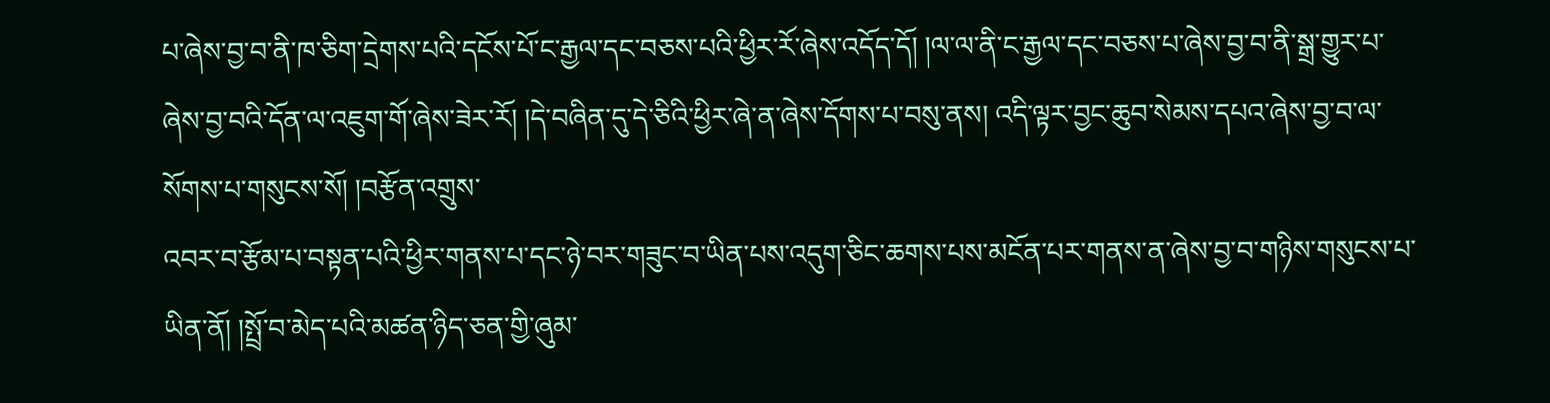པ་ཞེས་བྱ་བ་ནི་ཁ་ཅིག་དྲེགས་པའི་དངོས་པོ་ང་རྒྱལ་དང་བཅས་པའི་ཕྱིར་རོ་ཞེས་འདོད་དོ། །ལ་ལ་ནི་ང་རྒྱལ་དང་བཅས་པ་ཞེས་བྱ་བ་ནི་སྒྲ་གྱུར་པ་ཞེས་བྱ་བའི་དོན་ལ་འཇུག་གོ་ཞེས་ཟེར་རོ། །དེ་བཞིན་དུ་དེ་ཅིའི་ཕྱིར་ཞེ་ན་ཞེས་དོགས་པ་བསུ་ནས། འདི་ལྟར་བྱང་ཆུབ་སེམས་དཔའ་ཞེས་བྱ་བ་ལ་སོགས་པ་གསུངས་སོ། །བརྩོན་འགྲུས་
འབར་བ་རྩོམ་པ་བསྟན་པའི་ཕྱིར་གནས་པ་དང་ཉེ་བར་གཟུང་བ་ཡིན་པས་འདུག་ཅིང་ཆགས་པས་མངོན་པར་གནས་ན་ཞེས་བྱ་བ་གཉིས་གསུངས་པ་ཡིན་ནོ། །སྤྲོ་བ་མེད་པའི་མཚན་ཉིད་ཅན་གྱི་ཞུམ་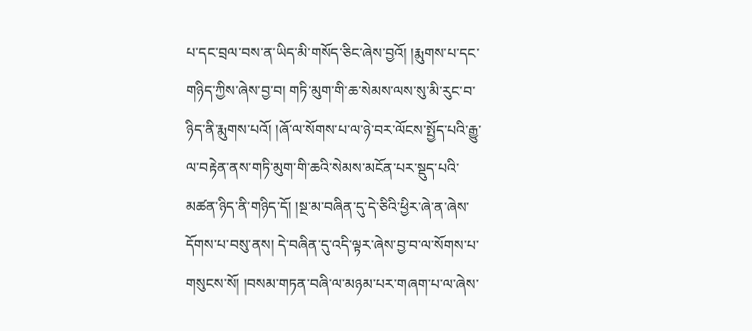པ་དང་བྲལ་བས་ན་ཡིད་མི་གསོད་ཅིང་ཞེས་བྱའོ། །རྨུགས་པ་དང་གཉིད་ཀྱིས་ཞེས་བྱ་བ། གཏི་མུག་གི་ཆ་སེམས་ལས་སུ་མི་རུང་བ་ཉིད་ནི་རྨུགས་པའོ། །ཞོ་ལ་སོགས་པ་ལ་ཉེ་བར་ལོངས་སྤྱོད་པའི་རྒྱུ་ལ་བརྟེན་ནས་གཏི་མུག་གི་ཆའི་སེམས་མངོན་པར་སྡུད་པའི་མཚན་ཉིད་ནི་གཉིད་དོ། །སྔ་མ་བཞིན་དུ་དེ་ཅིའི་ཕྱིར་ཞེ་ན་ཞེས་དོགས་པ་བསུ་ནས། དེ་བཞིན་དུ་འདི་ལྟར་ཞེས་བྱ་བ་ལ་སོགས་པ་གསུངས་སོ། །བསམ་གཏན་བཞི་ལ་མཉམ་པར་གཞག་པ་ལ་ཞེས་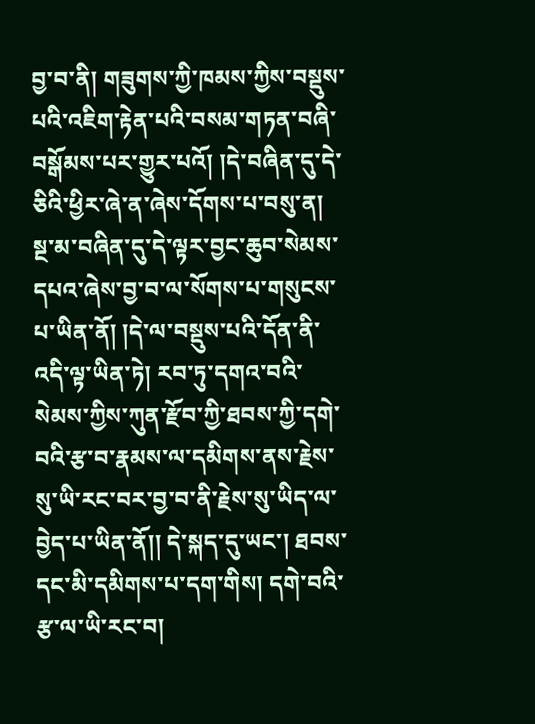བྱ་བ་ནི། གཟུགས་ཀྱི་ཁམས་ཀྱིས་བསྡུས་པའི་འཇིག་རྟེན་པའི་བསམ་གཏན་བཞི་བསྒོམས་པར་གྱུར་པའོ། །དེ་བཞིན་དུ་དེ་ཅིའི་ཕྱིར་ཞེ་ན་ཞེས་དོགས་པ་བསུ་ན། སྔ་མ་བཞིན་དུ་དེ་ལྟར་བྱང་ཆུབ་སེམས་དཔའ་ཞེས་བྱ་བ་ལ་སོགས་པ་གསུངས་པ་ཡིན་ནོ། །དེ་ལ་བསྡུས་པའི་དོན་ནི་འདི་ལྟ་ཡིན་ཏེ། རབ་ཏུ་དགའ་བའི་སེམས་ཀྱིས་ཀུན་རྫོབ་ཀྱི་ཐབས་ཀྱི་དགེ་བའི་རྩ་བ་རྣམས་ལ་དམིགས་ནས་རྗེས་སུ་ཡི་རང་བར་བྱ་བ་ནི་རྗེས་སུ་ཡིད་ལ་བྱེད་པ་ཡིན་ནོ།། དེ་སྐད་དུ་ཡང་། ཐབས་དང་མི་དམིགས་པ་དག་གིས། དགེ་བའི་རྩ་ལ་ཡི་རང་བ།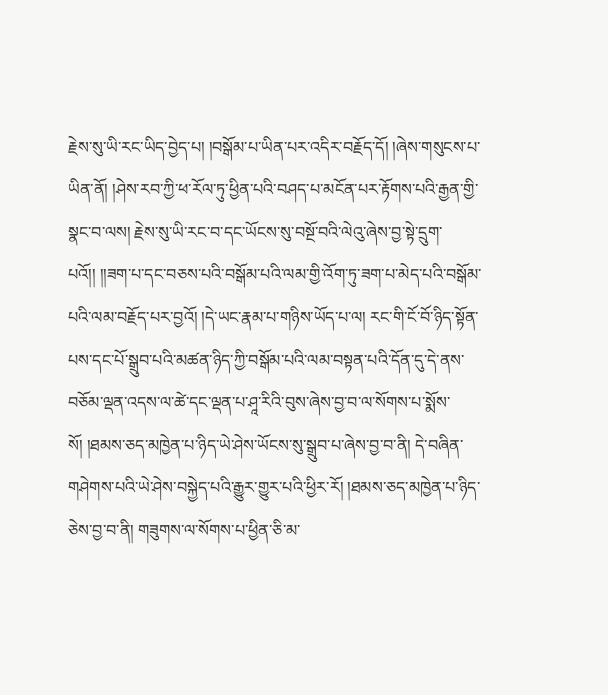རྗེས་སུ་ཡི་རང་ཡིད་བྱེད་པ། །བསྒོམ་པ་ཡིན་པར་འདིར་བརྗོད་དོ། །ཞེས་གསུངས་པ་ཡིན་ནོ། །ཤེས་རབ་ཀྱི་ཕ་རོལ་ཏུ་ཕྱིན་པའི་བཤད་པ་མངོན་པར་རྟོགས་པའི་རྒྱན་གྱི་སྣང་བ་ལས། རྗེས་སུ་ཡི་རང་བ་དང་ཡོངས་སུ་བསྔོ་བའི་ལེའུ་ཞེས་བྱ་སྟེ་དྲུག་པའོ།། །།ཟག་པ་དང་བཅས་པའི་བསྒོམ་པའི་ལམ་གྱི་འོག་ཏུ་ཟག་པ་མེད་པའི་བསྒོམ་པའི་ལམ་བརྗོད་པར་བྱའོ། །དེ་ཡང་རྣམ་པ་གཉིས་ཡོད་པ་ལ། རང་གི་ངོ་བོ་ཉིད་སྟོན་པས་དང་པོ་སྒྲུབ་པའི་མཚན་ཉིད་ཀྱི་བསྒོམ་པའི་ལམ་བསྟན་པའི་དོན་དུ་དེ་ནས་བཅོམ་ལྡན་འདས་ལ་ཚེ་དང་ལྡན་པ་ཤཱ་རིའི་བུས་ཞེས་བྱ་བ་ལ་སོགས་པ་སྨོས་སོ། །ཐམས་ཅད་མཁྱེན་པ་ཉིད་ཡེ་ཤེས་ཡོངས་སུ་སྒྲུབ་པ་ཞེས་བྱ་བ་ནི། དེ་བཞིན་གཤེགས་པའི་ཡེ་ཤེས་བསྐྱེད་པའི་རྒྱུར་གྱུར་པའི་ཕྱིར་རོ། །ཐམས་ཅད་མཁྱེན་པ་ཉིད་
ཅེས་བྱ་བ་ནི། གཟུགས་ལ་སོགས་པ་ཕྱིན་ཅི་མ་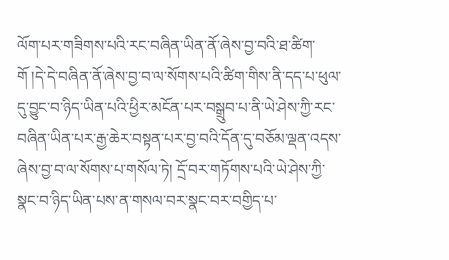ལོག་པར་གཟིགས་པའི་རང་བཞིན་ཡིན་ནོ་ཞེས་བྱ་བའི་ཐ་ཚིག་གོ །དེ་དེ་བཞིན་ནོ་ཞེས་བྱ་བ་ལ་སོགས་པའི་ཚིག་གིས་ནི་དད་པ་ཕུལ་དུ་བྱུང་བ་ཉིད་ཡིན་པའི་ཕྱིར་མངོན་པར་བསྒྲུབ་པ་ནི་ཡེ་ཤེས་ཀྱི་རང་བཞིན་ཡིན་པར་རྒྱ་ཆེར་བསྟན་པར་བྱ་བའི་དོན་དུ་བཅོམ་ལྡན་འདས་ཞེས་བྱ་བ་ལ་སོགས་པ་གསོལ་ཏེ། དྲོ་བར་གཏོགས་པའི་ཡེ་ཤེས་ཀྱི་སྣང་བ་ཉིད་ཡིན་པས་ན་གསལ་བར་སྣང་བར་བགྱིད་པ་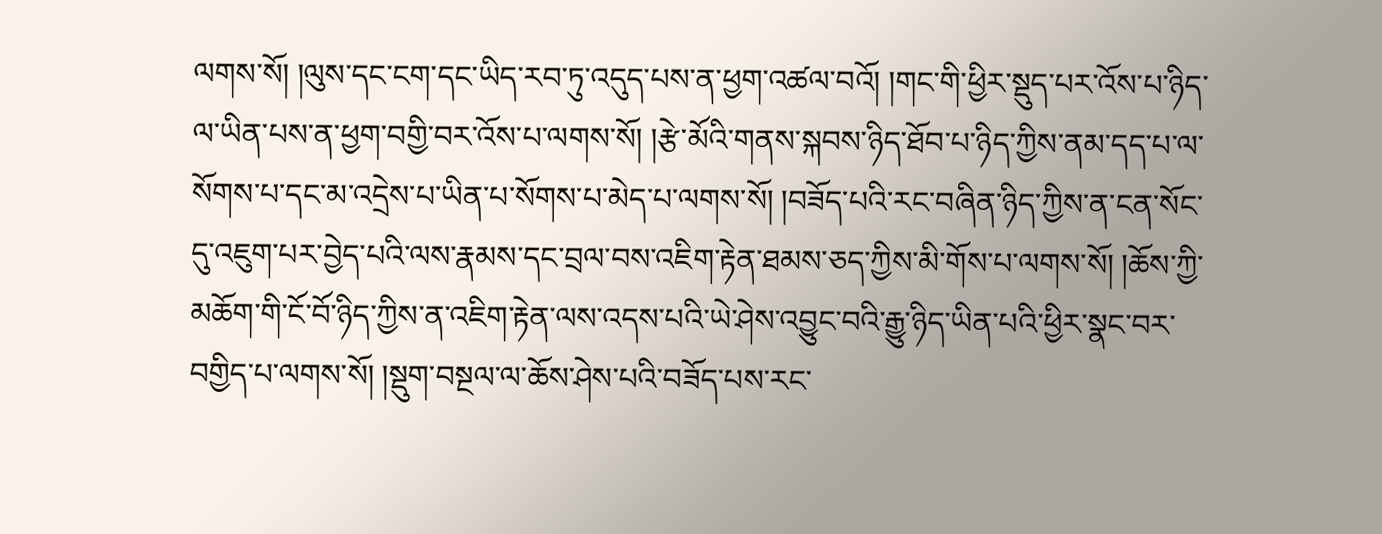ལགས་སོ། །ལུས་དང་ངག་དང་ཡིད་རབ་ཏུ་འདུད་པས་ན་ཕྱག་འཚལ་བའོ། །གང་གི་ཕྱིར་སྡུད་པར་འོས་པ་ཉིད་ལ་ཡིན་པས་ན་ཕྱག་བགྱི་བར་འོས་པ་ལགས་སོ། །རྩེ་མོའི་གནས་སྐབས་ཉིད་ཐོབ་པ་ཉིད་ཀྱིས་ནམ་དད་པ་ལ་སོགས་པ་དང་མ་འདྲེས་པ་ཡིན་པ་སོགས་པ་མེད་པ་ལགས་སོ། །བཟོད་པའི་རང་བཞིན་ཉིད་ཀྱིས་ན་ངན་སོང་དུ་འཇུག་པར་བྱེད་པའི་ལས་རྣམས་དང་བྲལ་བས་འཇིག་རྟེན་ཐམས་ཅད་ཀྱིས་མི་གོས་པ་ལགས་སོ། །ཆོས་ཀྱི་མཆོག་གི་ངོ་བོ་ཉིད་ཀྱིས་ན་འཇིག་རྟེན་ལས་འདས་པའི་ཡེ་ཤེས་འབྱུང་བའི་རྒྱུ་ཉིད་ཡིན་པའི་ཕྱིར་སྣང་བར་བགྱིད་པ་ལགས་སོ། །སྡུག་བསྔལ་ལ་ཆོས་ཤེས་པའི་བཟོད་པས་རང་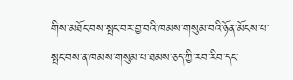གིས་མཐོང་བས་སྤང་བར་བྱ་བའི་ཁམས་གསུམ་བའི་ཉོན་མོངས་པ་སྤང་བས་ན་ཁམས་གསུམ་པ་ཐམས་ཅད་ཀྱི་རབ་རིབ་དང་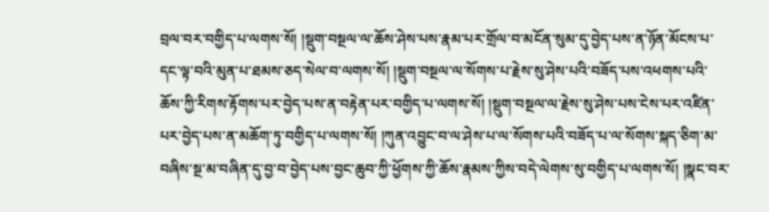བྲལ་བར་བགྱིད་པ་ལགས་སོ། །སྡུག་བསྔལ་ལ་ཆོས་ཤེས་པས་རྣམ་པར་གྲོལ་བ་མངོན་སུམ་དུ་བྱེད་པས་ན་ཉོན་མོངས་པ་དང་ལྟ་བའི་མུན་པ་ཐམས་ཅད་སེལ་བ་ལགས་སོ། །སྡུག་བསྔལ་ལ་སོགས་པ་རྗེས་སུ་ཤེས་པའི་བཟོད་པས་འཕགས་པའི་ཆོས་ཀྱི་རིགས་རྟོགས་པར་བྱེད་པས་ན་བརྟེན་པར་བགྱིད་པ་ལགས་སོ། །སྡུག་བསྔལ་ལ་རྗེས་སུ་ཤེས་པས་ངེས་པར་འཛིན་པར་བྱེད་པས་ན་མཆོག་ཏུ་བགྱིད་པ་ལགས་སོ། །ཀུན་འབྱུང་བ་ལ་ཤེས་པ་ལ་སོགས་པའི་བཟོད་པ་ལ་སོགས་སྐད་ཅིག་མ་བཞིས་སྔ་མ་བཞིན་དུ་བྱ་བ་བྱེད་པས་བྱང་ཆུབ་ཀྱི་ཕྱོགས་ཀྱི་ཆོས་རྣམས་ཀྱིས་བདེ་ལེགས་སུ་བགྱིད་པ་ལགས་སོ། །སྣང་བར་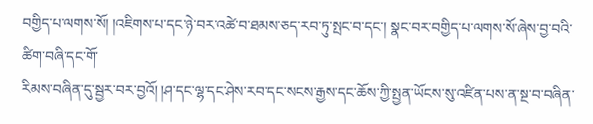བགྱིད་པ་ལགས་སོ། །འཇིགས་པ་དང་ཉེ་བར་འཚེ་བ་ཐམས་ཅད་རབ་ཏུ་སྤང་བ་དང་། སྣང་བར་བགྱིད་པ་ལགས་སོ་ཞེས་བྱ་བའི་ཚིག་བཞི་དང་གོ་
རིམས་བཞིན་དུ་སྦྱར་བར་བྱའོ། །ཤ་དང་ལྷ་དང་ཤེས་རབ་དང་སངས་རྒྱས་དང་ཆོས་ཀྱི་སྤྱན་ཡོངས་སུ་འཛིན་པས་ན་སྔ་བ་བཞིན་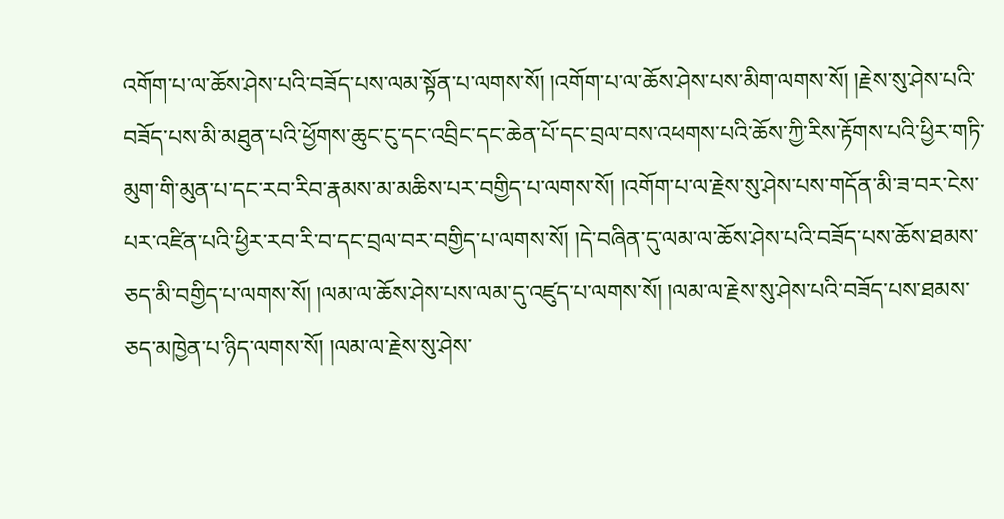འགོག་པ་ལ་ཆོས་ཤེས་པའི་བཟོད་པས་ལམ་སྟོན་པ་ལགས་སོ། །འགོག་པ་ལ་ཆོས་ཤེས་པས་མིག་ལགས་སོ། །རྗེས་སུ་ཤེས་པའི་བཟོད་པས་མི་མཐུན་པའི་ཕྱོགས་ཆུང་ངུ་དང་འབྲིང་དང་ཆེན་པོ་དང་བྲལ་བས་འཕགས་པའི་ཆོས་ཀྱི་རིས་རྟོགས་པའི་ཕྱིར་གཏི་མུག་གི་མུན་པ་དང་རབ་རིབ་རྣམས་མ་མཆིས་པར་བགྱིད་པ་ལགས་སོ། །འགོག་པ་ལ་རྗེས་སུ་ཤེས་པས་གདོན་མི་ཟ་བར་ངེས་པར་འཛིན་པའི་ཕྱིར་རབ་རི་བ་དང་བྲལ་བར་བགྱིད་པ་ལགས་སོ། །དེ་བཞིན་དུ་ལམ་ལ་ཆོས་ཤེས་པའི་བཟོད་པས་ཆོས་ཐམས་ཅད་མི་བགྱིད་པ་ལགས་སོ། །ལམ་ལ་ཆོས་ཤེས་པས་ལམ་དུ་འཛུད་པ་ལགས་སོ། །ལམ་ལ་རྗེས་སུ་ཤེས་པའི་བཟོད་པས་ཐམས་ཅད་མཁྱེན་པ་ཉིད་ལགས་སོ། །ལམ་ལ་རྗེས་སུ་ཤེས་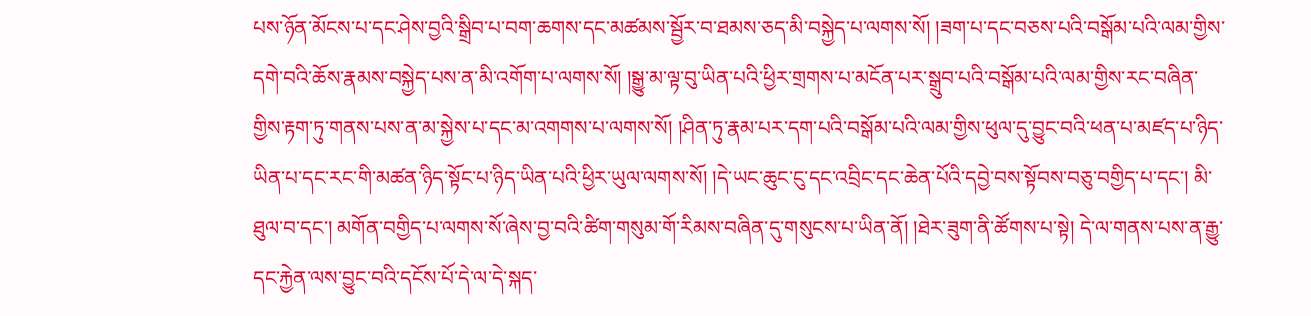པས་ཉོན་མོངས་པ་དང་ཤེས་བྱའི་སྒྲིབ་པ་བག་ཆགས་དང་མཚམས་སྦྱོར་བ་ཐམས་ཅད་མི་བསྐྱེད་པ་ལགས་སོ། །ཟག་པ་དང་བཅས་པའི་བསྒོམ་པའི་ལམ་གྱིས་དགེ་བའི་ཆོས་རྣམས་བསྐྱེད་པས་ན་མི་འགོག་པ་ལགས་སོ། །སྒྱུ་མ་ལྟ་བུ་ཡིན་པའི་ཕྱིར་གྲགས་པ་མངོན་པར་སྒྲུབ་པའི་བསྒོམ་པའི་ལམ་གྱིས་རང་བཞིན་གྱིས་རྟག་ཏུ་གནས་པས་ན་མ་སྐྱེས་པ་དང་མ་འགགས་པ་ལགས་སོ། །ཤིན་ཏུ་རྣམ་པར་དག་པའི་བསྒོམ་པའི་ལམ་གྱིས་ཕུལ་དུ་བྱུང་བའི་ཕན་པ་མཛད་པ་ཉིད་ཡིན་པ་དང་རང་གི་མཚན་ཉིད་སྟོང་པ་ཉིད་ཡིན་པའི་ཕྱིར་ཡུལ་ལགས་སོ། །དེ་ཡང་ཆུང་ངུ་དང་འབྲིང་དང་ཆེན་པོའི་དབྱེ་བས་སྟོབས་བཅུ་བགྱིད་པ་དང་། མི་ཐུལ་བ་དང་། མགོན་བགྱིད་པ་ལགས་སོ་ཞེས་བྱ་བའི་ཚིག་གསུམ་གོ་རིམས་བཞིན་དུ་གསུངས་པ་ཡིན་ནོ། །ཐེར་ཟུག་ནི་ཚོགས་པ་སྟེ། དེ་ལ་གནས་པས་ན་རྒྱུ་དང་རྐྱེན་ལས་བྱུང་བའི་དངོས་པོ་དེ་ལ་དེ་སྐད་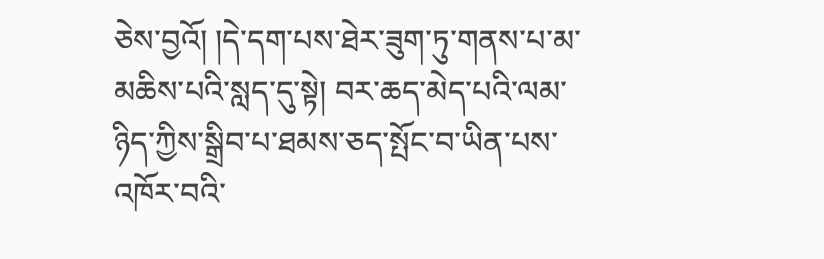ཅེས་བྱའོ། །དེ་དག་པས་ཐེར་ཟུག་ཏུ་གནས་པ་མ་མཆིས་པའི་སླད་དུ་སྟེ། བར་ཆད་མེད་པའི་ལམ་ཉིད་ཀྱིས་སྒྲིབ་པ་ཐམས་ཅད་སྤོང་བ་ཡིན་པས་འཁོར་བའི་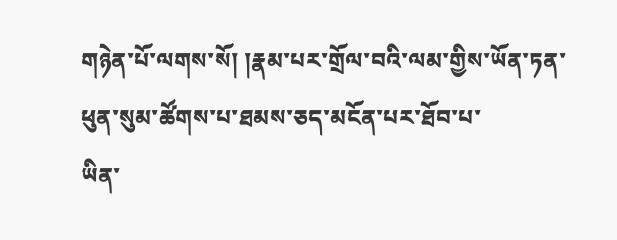གཉེན་པོ་ལགས་སོ། །རྣམ་པར་གྲོལ་བའི་ལམ་གྱིས་ཡོན་ཏན་ཕུན་སུམ་ཚོགས་པ་ཐམས་ཅད་མངོན་པར་ཐོབ་པ་
ཡིན་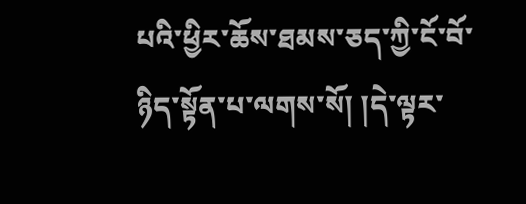པའི་ཕྱིར་ཆོས་ཐམས་ཅད་ཀྱི་ངོ་བོ་ཉིད་སྟོན་པ་ལགས་སོ། །དེ་ལྟར་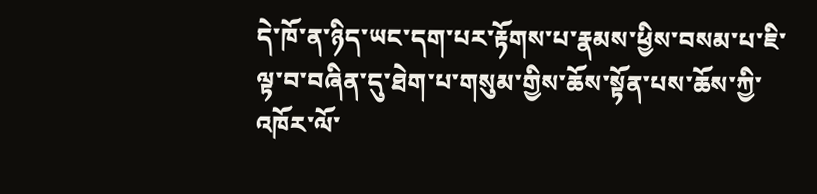དེ་ཁོ་ན་ཉིད་ཡང་དག་པར་རྟོགས་པ་རྣམས་ཕྱིས་བསམ་པ་ཇི་ལྟ་བ་བཞིན་དུ་ཐེག་པ་གསུམ་གྱིས་ཆོས་སྟོན་པས་ཆོས་ཀྱི་འཁོར་ལོ་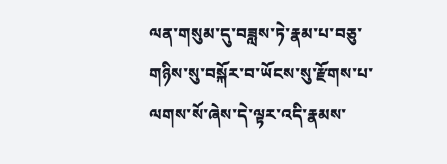ལན་གསུམ་དུ་བཟླས་ཏེ་རྣམ་པ་བཅུ་གཉིས་སུ་བསྐོར་བ་ཡོངས་སུ་རྫོགས་པ་ལགས་སོ་ཞེས་དེ་ལྟར་འདི་རྣམས་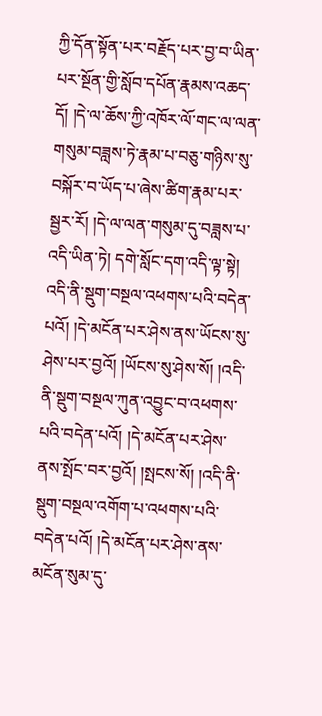ཀྱི་དོན་སྟོན་པར་བརྗོད་པར་བྱ་བ་ཡིན་པར་སྔོན་གྱི་སློབ་དཔོན་རྣམས་འཆད་དོ། །དེ་ལ་ཆོས་ཀྱི་འཁོར་ལོ་གང་ལ་ལན་གསུམ་བཟླས་ཏེ་རྣམ་པ་བཅུ་གཉིས་སུ་བསྐོར་བ་ཡོད་པ་ཞེས་ཚིག་རྣམ་པར་སྦྱར་རོ། །དེ་ལ་ལན་གསུམ་དུ་བཟླས་པ་འདི་ཡིན་ཏེ། དགེ་སློང་དག་འདི་ལྟ་སྟེ། འདི་ནི་སྡུག་བསྔལ་འཕགས་པའི་བདེན་པའོ། །དེ་མངོན་པར་ཤེས་ནས་ཡོངས་སུ་ཤེས་པར་བྱའོ། །ཡོངས་སུ་ཤེས་སོ། །འདི་ནི་སྡུག་བསྔལ་ཀུན་འབྱུང་བ་འཕགས་པའི་བདེན་པའོ། །དེ་མངོན་པར་ཤེས་ནས་སྤོང་བར་བྱའོ། །སྤངས་སོ། །འདི་ནི་སྡུག་བསྔལ་འགོག་པ་འཕགས་པའི་བདེན་པའོ། །དེ་མངོན་པར་ཤེས་ནས་མངོན་སུམ་དུ་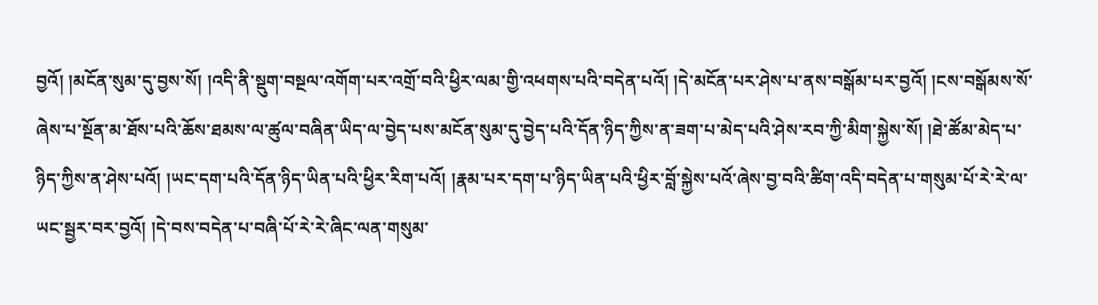བྱའོ། །མངོན་སུམ་དུ་བྱས་སོ། །འདི་ནི་སྡུག་བསྔལ་འགོག་པར་འགྲོ་བའི་ཕྱིར་ལམ་གྱི་འཕགས་པའི་བདེན་པའོ། །དེ་མངོན་པར་ཤེས་པ་ནས་བསྒོམ་པར་བྱའོ། །ངས་བསྒོམས་སོ་ཞེས་པ་སྔོན་མ་ཐོས་པའི་ཆོས་ཐམས་ལ་ཚུལ་བཞིན་ཡིད་ལ་བྱེད་པས་མངོན་སུམ་དུ་བྱེད་པའི་དོན་ཉིད་ཀྱིས་ན་ཟག་པ་མེད་པའི་ཤེས་རབ་ཀྱི་མིག་སྐྱེས་སོ། །ཐེ་ཚོམ་མེད་པ་ཉིད་ཀྱིས་ན་ཤེས་པའོ། །ཡང་དག་པའི་དོན་ཉིད་ཡིན་པའི་ཕྱིར་རིག་པའོ། །རྣམ་པར་དག་པ་ཉིད་ཡིན་པའི་ཕྱིར་བློ་སྐྱེས་པའོ་ཞེས་བྱ་བའི་ཚིག་འདི་བདེན་པ་གསུམ་པོ་རེ་རེ་ལ་ཡང་སྦྱར་བར་བྱའོ། །དེ་བས་བདེན་པ་བཞི་པོ་རེ་རེ་ཞིང་ལན་གསུམ་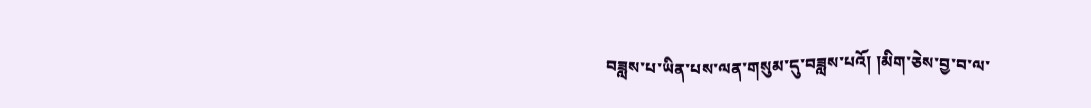བཟླས་པ་ཡིན་པས་ལན་གསུམ་དུ་བཟླས་པའོ། །མིག་ཅེས་བྱ་བ་ལ་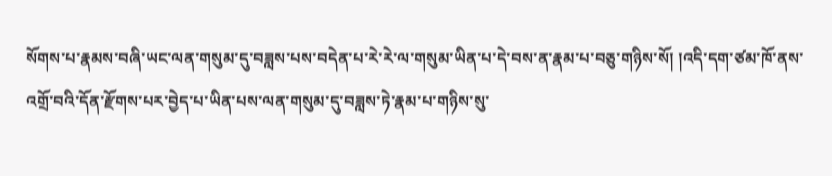སོགས་པ་རྣམས་བཞི་ཡང་ལན་གསུམ་དུ་བཟླས་པས་བདེན་པ་རེ་རེ་ལ་གསུམ་ཡིན་པ་དེ་བས་ན་རྣམ་པ་བཅུ་གཉིས་སོ། །འདི་དག་ཙམ་ཁོ་ནས་འགྲོ་བའི་དོན་རྫོགས་པར་བྱེད་པ་ཡིན་པས་ལན་གསུམ་དུ་བཟླས་ཏེ་རྣམ་པ་གཉིས་སུ་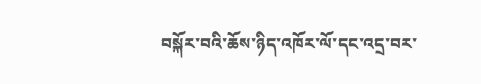བསྐོར་བའི་ཆོས་ཉིད་འཁོར་ལོ་དང་འདྲ་བར་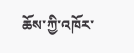ཆོས་ཀྱི་འཁོར་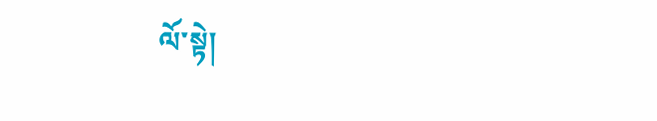ལོ་སྟེ།